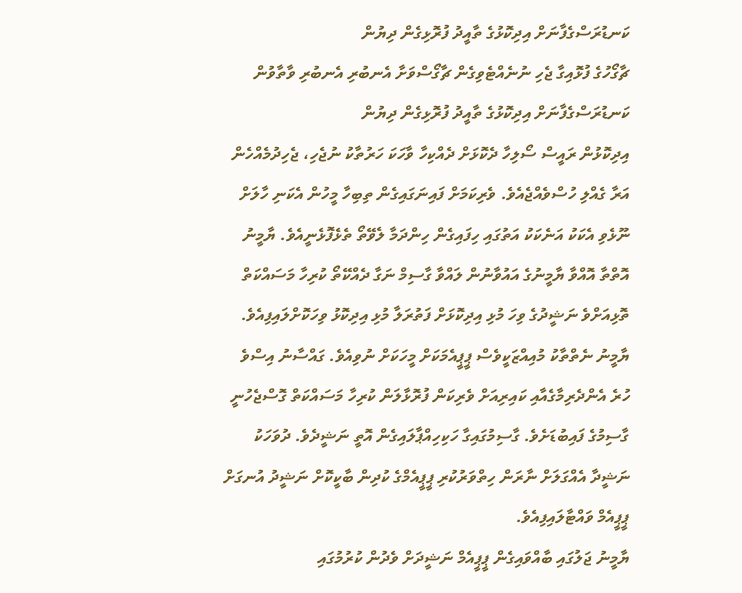ކަނޑުރަސްގެފާނަށް އިދިކޮޅުގެ ތާއީދު ފުރޮޅިގެން ދިޔުން
ޗާގޯހުގެ ފުޅޮއިގާ ޖެހި ނުނެއްޓެވިގެން ޗާގޯސްވަށާ އެނބުރި އެނބުރި ވާތާވުން
ކަނޑުރަސްގެފާނަށް އިދިކޮޅުގެ ތާއީދު ފުރޮޅިގެން ދިޔުން
އިދިކޮޅުން ރައީސް ސޯލިހާ ދެކޮޅަށް ދެއްކިހާ ވާހަކަ ހަރުތާކު ނުޖެހި، ޖެހިދުމެއްހެން އަރާ ގެއްލި ހުސްވެއްޖެއެވެ. ވެރިކަމަށް ފައިނަގައިގެން ތިބިހާ މީހުން އެކަނި ހާލަށް ނޫޅެވި އެކަކު އަނެކަކު އަތުގައި ހިފައިގެން ހިންދަމާ ލެވޭތޯ ތެޅެފޮޅެނީއެވެ. ޔާމީނު އޮތްތާ އޮއްވާ ޔާމީނުގެ އައުވާނުން ލައްވާ ގާސިމް ނަގާ ދެއްކޭތޯ ކުރިހާ މަސައްކަތް ތޮޅިއަށްވެ ނަޝީދުގެ ވިހަ މުޅި އިދިކޮޅަށް ފަތުރަލާ މުޅި އިދިކޮޅު ވިހަކޮށްލައިފިއެވެ.
ޔާމީނު ނެތްތާކު މުއިއްޒަކީވެސް ޕީޕީއެމަކަށް މީހަކަށް ނުވިއެވެ. ގައްސާނު އިސްވެ ހުރެ އެންދެރިމާގެއާއި ކައިރިއަށް ވެރިކަން ފުރޮޅާލަން ކުރިހާ މަސައްކަތް ގޮސްޖެހުނީ ގާސިމުގެ ފައިބުޑަށެވެ. ގާސިމުގައިގާ ހަކިހިއްޕާލައިގެން އޮތީ ނަޝީދެވެ. ދުވަހަކު ނަޝީދާ އެއްގަލަށް ނާރަން ހިތްވަރުކުރި ޕީޕީއެމްގެ ކުދިން ބާކީކޮށް ނަޝީދު އުނގަށް ޕީޕީއެމް ވައްޓާލައިފިއެވެ.
ޔާމީނު ޖަލުގައި ބާއްވައިގެން ޕީޕީއެމް ނަޝީދަށް ވެދުން ކުރުމުގައި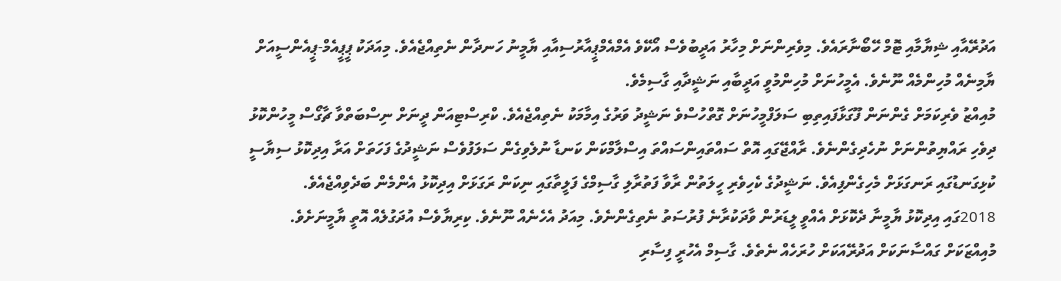އަދުރޭއާއި ޝިޔާމާއި ޓޮމް ހޭބޯނާރައެވެ. މިވެރިންނަށް މިހާރު އަދީބުވެސް އޯކޭވެ އެމްއެމްޕީއާރުސިއާއި ޔާމީނު ހަނދާން ނެތިއްޖެއެވެ. މިއަދަކު ޕީޕީއެމް-ޕީއެންސީއަށް ޔާމިނެއް މުހިންމެއް ނޫނެވެ. އެމީހުނަށް މުހިންމުވީ އަދީބާއި ނަޝީދާއި ގާސިމެވެ.
މުއިއްޒު ވެރިކަމަށް ގެންނަން ފޫގަޅާފައިތިބި ސަލަފްމީހުނަށް ގޮތްހުސްވެ ނަޝީދު ވަރުގެ އިމާމަކު ނެތިއްޖެއެވެ. ކްރިސްޓިއަން ދީނަށް ނިސްބަތްވާ ޗާގޯސް މީހުންކޮޅު ދިވެހި ރައްޔިތުންނަށް ނުހެދިގެންނެވެ. ރާއްޖޭގައި އޮތް ސައްތައިންސައްތަ އިސްލާމްކަން ކަނޑާ ނުލެވިގެން ސަލަފުވެސް ނަޝީދުގެ ފަހަތަށް އަރާ އިދިކޮޅު ސިޔާސީ ކުޅިގަނޑުގައި ރަނގަޅަށް މެހިގެންފިއެވެ. ނަޝީދުގެ ކެހިވެރި ހީލަތުން ރާވާ ފަތުރާލި ގާސިމްގެ ފަލީތާގައި ނިކަން ރަގަޅަށް އިދިކޮޅު އެންމެން ބަދެވިއްޖެއެވެ.
2018ގައި އިދިކޮޅު ޔާމީނާ ދެކޮޅަށް އެއްވީ ލީޑަރުން ވާދަކުރާނެ ފުރުސަތު ނެތިގެންނެވެ. މިއަދު އެހެނެއް ނޫނެވެ. ކިރިޔާވެސް އުދަގުލެއް އޮތީ ޔާމީނަށެވެ. މުއިއްޒަކަށް ގައްސާނަކަށް އަދުރޭއަކަށް ހުރަހެއް ނެތެވެ. ގާސިމް އެހުރީ ފިސާރި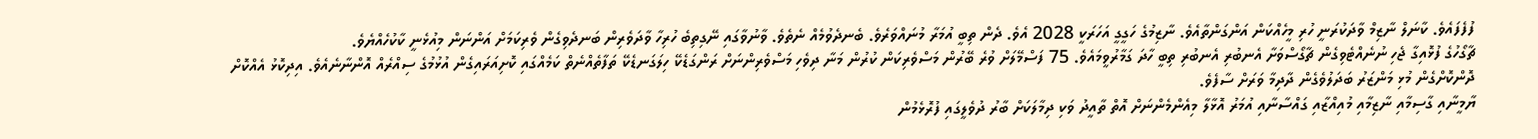ފުފެފައެވެ. ކާނަލް ނާޒިމް ވާދަކުރަނީ ހުރި މީހެއްކަން އަންގަންތާއެވެ. ނާޒިމުގެ ހަގީގީ އަހަރަކީ 2028 އެވެ. ދެން ތިބީ އުމަރާ މުނައްވަރެވެ. ބެނދެވުމެއް ނެތެވެ. ވާނުވާގައި ނޭގިތިބެ ހުރިހާ ވާދަވެރިން ބަނދެވިގެން ވެރިކަމަށް އަންނަން މިއުޅެނީ ކާކުހެއްޔެވެ.
ޗާގޯހުގެ ފުޅޮއިގާ ޖެހި ނުނެއްޓެވިގެން ޗާގޯސްވަށާ އެނބުރި އެނބުރި ތިބީ ހާދަ ގަމާރުވީމައެވެ. 75 ފަސްމޭލަށް ވުރެ ބޭރުން މަސްވެރިކަން ކުރުން މަނާ ދިވެހި މަސްވެރިންނަށް ރަންގަޑެކޭ ހިލަގަނޑެކޭ ތަފާތެއްނެތް ކަމެއްގައި ކޮށިއަރައިގެން އުޅުމުގެ ސިއްރެއް އޮންނާނެއެވެ. އިދިކޮޅު އެއްކޮށް ދޮންކޮށްގެން މުޅި މަންޒަރު ބަދަލުވެގެން ދާދިމާ ވަރަށް ސާފެވެ.
ޔާމީނާއި ގާސިމާއި ނާޒިމާއި މުއިއްޒާއި ގައްސާނާއި އުމަރު އޮޅާލާ މިއެންމެންނަށް އޮތް ތާއީދު ވަކި ދިމާލަކަށް ބާރު ދުވެލީގައި ފުރޮޅެމުން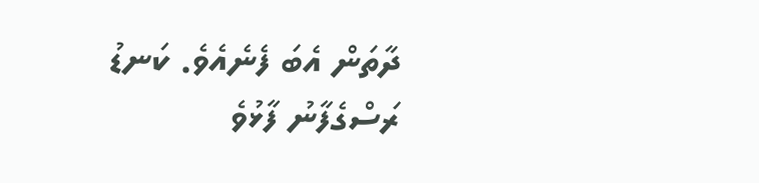ދާތަން އެބަ ފެނެއެވެ. ކަނޑު ރަސްގެފާނު ފާޅުވެ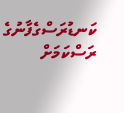ކަނޑުރަސްގެފާނުގެ ރަސްކަމަށް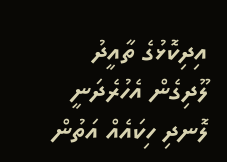އިދިކޮޅުގެ ތާއީދު ލޫދިގެން އެހުރެދަނީ ލޮނދި ހިކައެއް އަތުން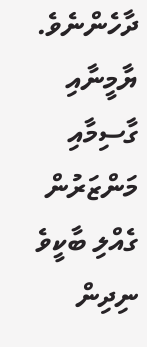ދާހެންނެވެ. ޔާމީނާއި ގާސިމާއި މަންޒަރުން ގެއްލި ބާކީވެ ނިދިން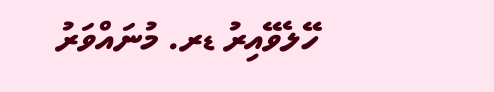ހޭލެވޭއިރު ޑރ. މުނައްވަރު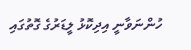ހުންނަވާނީ އިދިކޮޅު ލީޑަރުގެ ގޮތުގައި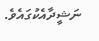ނަޝީދާއެކުގައެވެ.